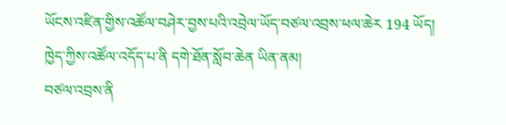ཡོངས་འཛིན་གྱིས་འཚོལ་བཤེར་བྱས་པའི་འབྲེལ་ཡོད་བཙལ་འབྲས་ཕལ་ཆེར 194 ཡོད།
ཁྱེད་ཀྱིས་འཚོལ་འདོད་པ་ནི དགེ་ཐོན་སློབ་ཆེན ཡིན་ནམ།
བཙལ་འབྲས་ནི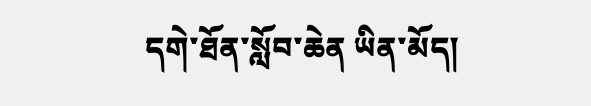དགེ་ཐོན་སློབ་ཆེན ཡིན་མོད།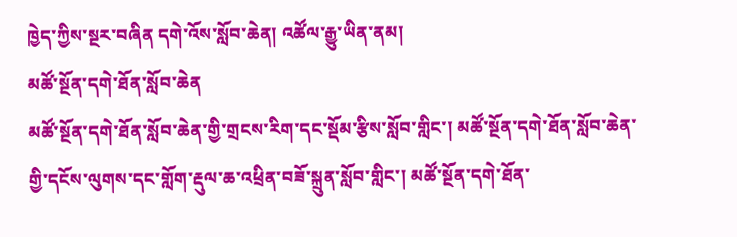ཁྱེད་ཀྱིས་སྔར་བཞིན དགེ་འོས་སློབ་ཆེན། འཚོལ་རྒྱུ་ཡིན་ནམ།
མཚོ་སྔོན་དགེ་ཐོན་སློབ་ཆེན
མཚོ་སྔོན་དགེ་ཐོན་སློབ་ཆེན་གྱི་གྲངས་རིག་དང་སྡོམ་རྩིས་སློབ་གླིང་། མཚོ་སྔོན་དགེ་ཐོན་སློབ་ཆེན་གྱི་དངོས་ལུགས་དང་གློག་རྡུལ་ཆ་འཕྲིན་བཟོ་སྐྲུན་སློབ་གླིང་། མཚོ་སྔོན་དགེ་ཐོན་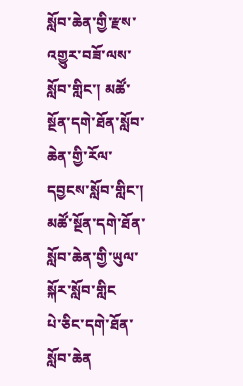སློབ་ཆེན་གྱི་རྫས་འགྱུར་བཟོ་ལས་སློབ་གླིང་། མཚོ་སྔོན་དགེ་ཐོན་སློབ་ཆེན་གྱི་རོལ་དབྱངས་སློབ་གླིང་། མཚོ་སྔོན་དགེ་ཐོན་སློབ་ཆེན་གྱི་ཡུལ་སྐོར་སློབ་གླིང
པེ་ཅིང་དགེ་ཐོན་སློབ་ཆེན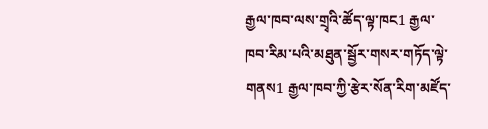རྒྱལ་ཁབ་ལས་གྲྭའི་ཚོད་ལྟ་ཁང1 རྒྱལ་ཁབ་རིམ་པའི་མཐུན་སྦྱོར་གསར་གཏོད་ལྟེ་གནས1 རྒྱལ་ཁབ་ཀྱི་རྩེར་སོན་རིག་མཛོད་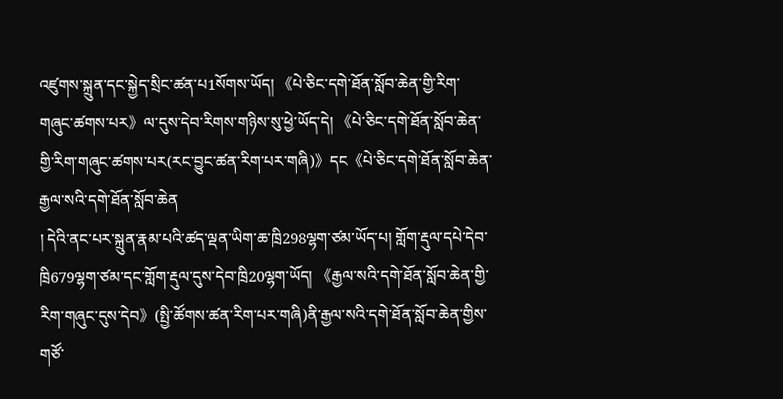འཛུགས་སྐྲུན་དང་སྐྱེད་སྲིང་ཚན་པ1སོགས་ཡོད། 《པེ་ཅིང་དགེ་ཐོན་སློབ་ཆེན་གྱི་རིག་གཞུང་ཚགས་པར》ལ་དུས་དེབ་རིགས་གཉིས་སུ་ཕྱེ་ཡོད་དེ། 《པེ་ཅིང་དགེ་ཐོན་སློབ་ཆེན་གྱི་རིག་གཞུང་ཚགས་པར(རང་བྱུང་ཚན་རིག་པར་གཞི)》དང《པེ་ཅིང་དགེ་ཐོན་སློབ་ཆེན་
རྒྱལ་སའི་དགེ་ཐོན་སློབ་ཆེན
། དེའི་ནང་པར་སྐྲུན་རྣམ་པའི་ཚད་ལྡན་ཡིག་ཆ་ཁྲི298ལྷག་ཙམ་ཡོད་པ། གློག་རྡུལ་དཔེ་དེབ་ཁྲི679ལྷག་ཙམ་དང་གློག་རྡུལ་དུས་དེབ་ཁྲི20ལྷག་ཡོད། 《རྒྱལ་སའི་དགེ་ཐོན་སློབ་ཆེན་གྱི་རིག་གཞུང་དུས་དེབ》(སྤྱི་ཚོགས་ཚན་རིག་པར་གཞི)ནི་རྒྱལ་སའི་དགེ་ཐོན་སློབ་ཆེན་གྱིས་གཙོ་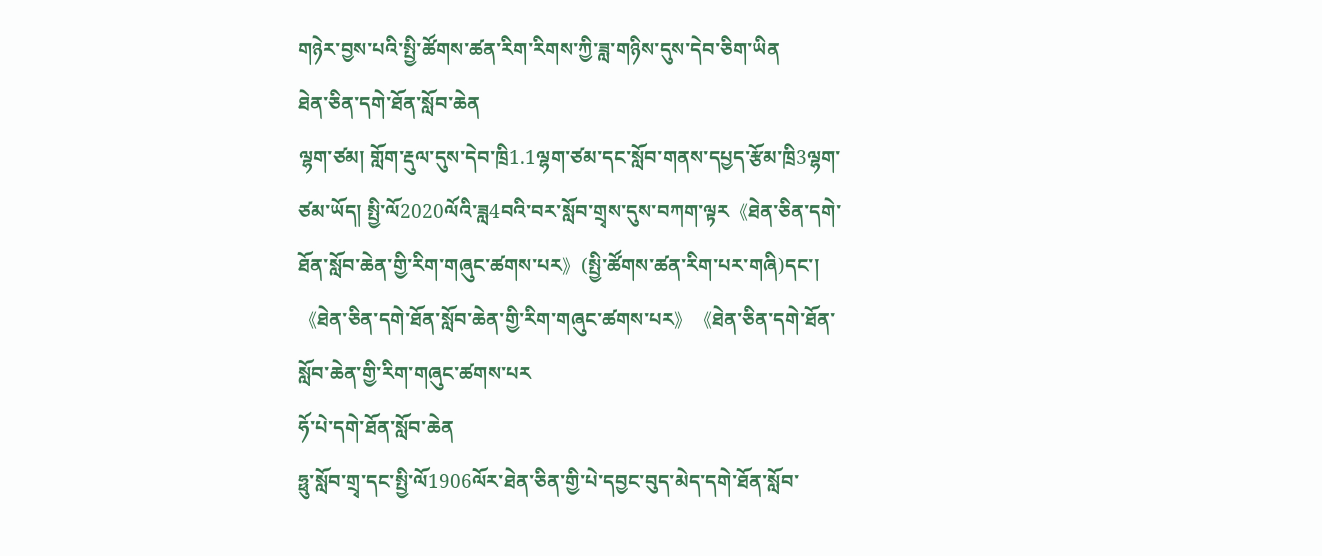གཉེར་བྱས་པའི་སྤྱི་ཚོགས་ཚན་རིག་རིགས་ཀྱི་ཟླ་གཉིས་དུས་དེབ་ཅིག་ཡིན
ཐེན་ཅིན་དགེ་ཐོན་སློབ་ཆེན
ལྷག་ཙམ། གློག་རྡུལ་དུས་དེབ་ཁྲི1.1ལྷག་ཙམ་དང་སློབ་གནས་དཔྱད་རྩོམ་ཁྲི3ལྷག་ཙམ་ཡོད། སྤྱི་ལོ2020ལོའི་ཟླ4བའི་བར་སློབ་གྲྭས་དུས་བཀག་ལྟར《ཐེན་ཅིན་དགེ་ཐོན་སློབ་ཆེན་གྱི་རིག་གཞུང་ཚགས་པར》(སྤྱི་ཚོགས་ཚན་རིག་པར་གཞི)དང་། 《ཐེན་ཅིན་དགེ་ཐོན་སློབ་ཆེན་གྱི་རིག་གཞུང་ཚགས་པར》《ཐེན་ཅིན་དགེ་ཐོན་སློབ་ཆེན་གྱི་རིག་གཞུང་ཚགས་པར
ཧོ་པེ་དགེ་ཐོན་སློབ་ཆེན
ཧྥུ་སློབ་གྲྭ་དང་སྤྱི་ལོ1906ལོར་ཐེན་ཅིན་གྱི་པེ་དབྱང་བུད་མེད་དགེ་ཐོན་སློབ་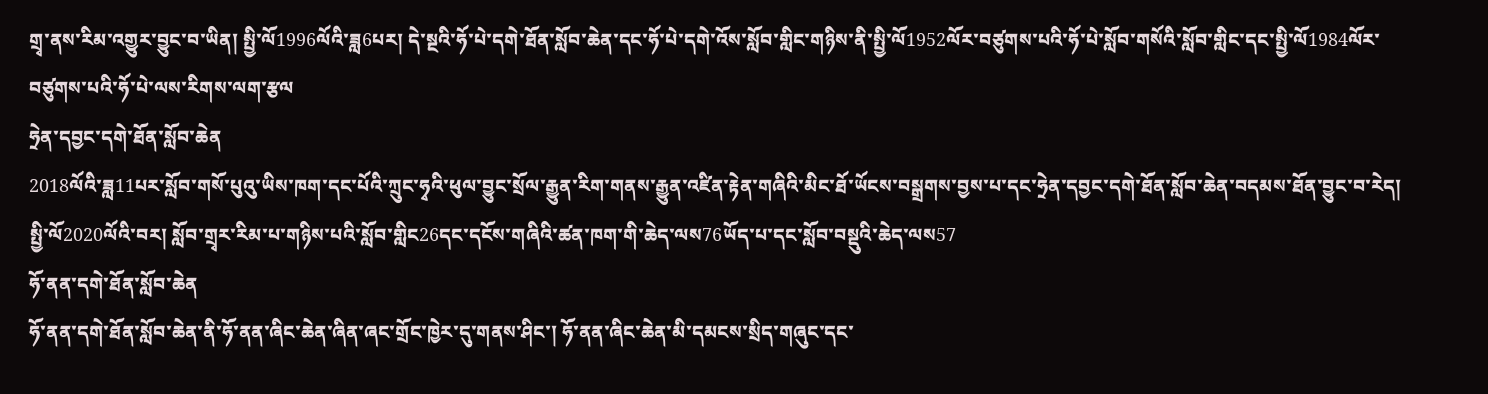གྲྭ་ནས་རིམ་འགྱུར་བྱུང་བ་ཡིན། སྤྱི་ལོ1996ལོའི་ཟླ6པར། དེ་སྔའི་ཧོ་པེ་དགེ་ཐོན་སློབ་ཆེན་དང་ཧོ་པེ་དགེ་འོས་སློབ་གླིང་གཉིས་ནི་སྤྱི་ལོ1952ལོར་བཙུགས་པའི་ཧོ་པེ་སློབ་གསོའི་སློབ་གླིང་དང་སྤྱི་ལོ1984ལོར་བཙུགས་པའི་ཧོ་པེ་ལས་རིགས་ལག་རྩལ
ཧྲེན་དབྱང་དགེ་ཐོན་སློབ་ཆེན
2018ལོའི་ཟླ11པར་སློབ་གསོ་པུའུ་ཡིས་ཁག་དང་པོའི་ཀྲུང་ཧྭའི་ཕུལ་བྱུང་སྲོལ་རྒྱུན་རིག་གནས་རྒྱུན་འཛིན་རྟེན་གཞིའི་མིང་ཐོ་ཡོངས་བསྒྲགས་བྱས་པ་དང་ཧྲེན་དབྱང་དགེ་ཐོན་སློབ་ཆེན་བདམས་ཐོན་བྱུང་བ་རེད། སྤྱི་ལོ2020ལོའི་བར། སློབ་གྲྭར་རིམ་པ་གཉིས་པའི་སློབ་གླིང26དང་དངོས་གཞིའི་ཚན་ཁག་གི་ཆེད་ལས76ཡོད་པ་དང་སློབ་བསྡུའི་ཆེད་ལས57
ཧོ་ནན་དགེ་ཐོན་སློབ་ཆེན
ཧོ་ནན་དགེ་ཐོན་སློབ་ཆེན་ནི་ཧོ་ནན་ཞིང་ཆེན་ཞིན་ཞང་གྲོང་ཁྱེར་དུ་གནས་ཤིང་། ཧོ་ནན་ཞིང་ཆེན་མི་དམངས་སྲིད་གཞུང་དང་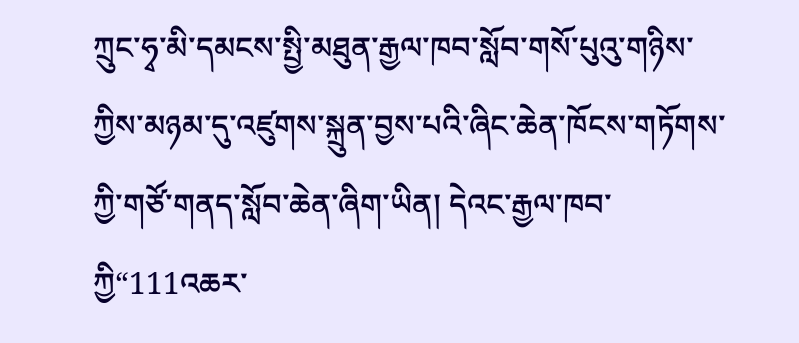ཀྲུང་ཧྭ་མི་དམངས་སྤྱི་མཐུན་རྒྱལ་ཁབ་སློབ་གསོ་པུའུ་གཉིས་ཀྱིས་མཉམ་དུ་འཛུགས་སྐྲུན་བྱས་པའི་ཞིང་ཆེན་ཁོངས་གཏོགས་ཀྱི་གཙོ་གནད་སློབ་ཆེན་ཞིག་ཡིན། དེའང་རྒྱལ་ཁབ་ཀྱི“111འཆར་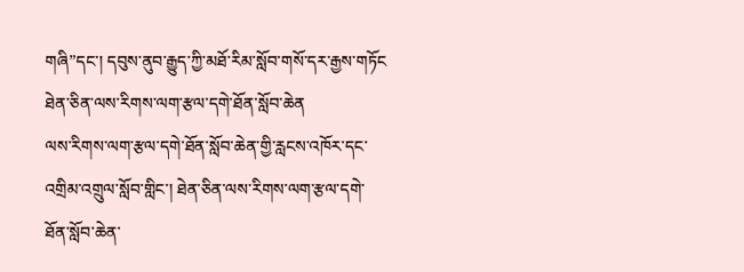གཞི”དང་། དབུས་ནུབ་རྒྱུད་ཀྱི་མཐོ་རིམ་སློབ་གསོ་དར་རྒྱས་གཏོང
ཐེན་ཅིན་ལས་རིགས་ལག་རྩལ་དགེ་ཐོན་སློབ་ཆེན
ལས་རིགས་ལག་རྩལ་དགེ་ཐོན་སློབ་ཆེན་གྱི་རླངས་འཁོར་དང་འགྲིམ་འགྲུལ་སློབ་གླིང་། ཐེན་ཅིན་ལས་རིགས་ལག་རྩལ་དགེ་ཐོན་སློབ་ཆེན་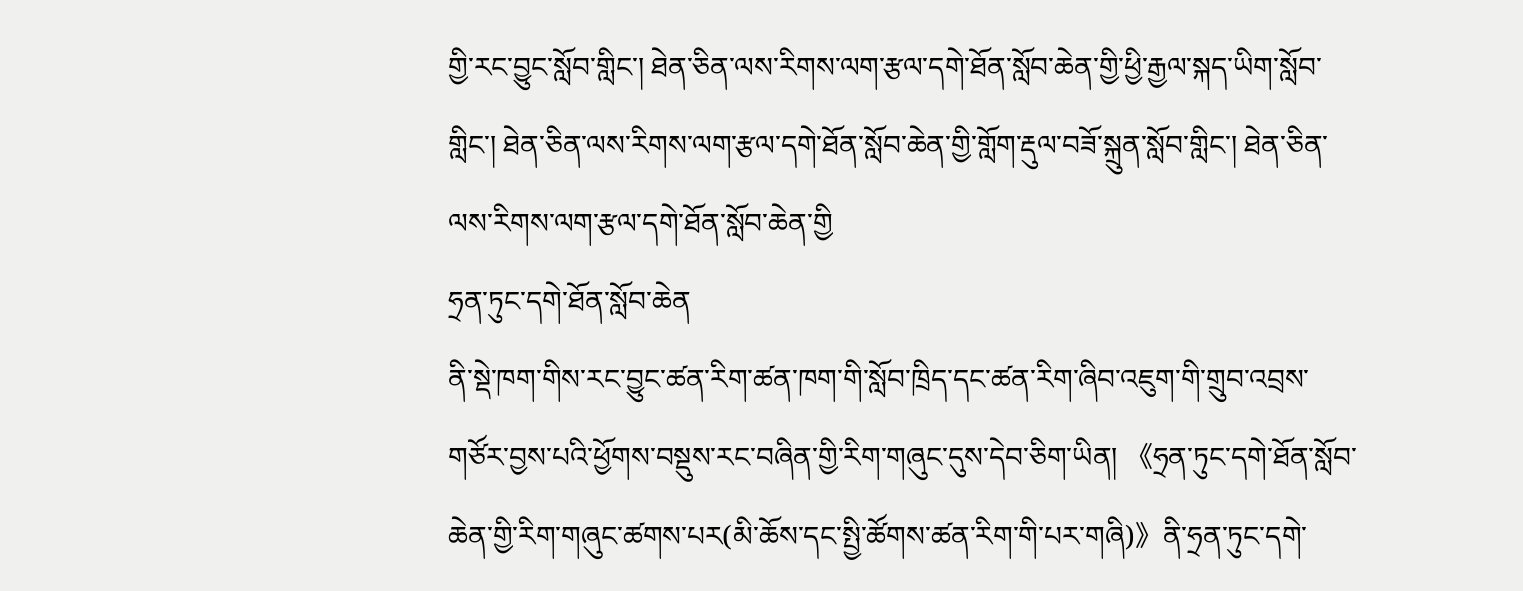གྱི་རང་བྱུང་སློབ་གླིང་། ཐེན་ཅིན་ལས་རིགས་ལག་རྩལ་དགེ་ཐོན་སློབ་ཆེན་གྱི་ཕྱི་རྒྱལ་སྐད་ཡིག་སློབ་གླིང་། ཐེན་ཅིན་ལས་རིགས་ལག་རྩལ་དགེ་ཐོན་སློབ་ཆེན་གྱི་གློག་རྡུལ་བཟོ་སྐྲུན་སློབ་གླིང་། ཐེན་ཅིན་ལས་རིགས་ལག་རྩལ་དགེ་ཐོན་སློབ་ཆེན་གྱི
ཧྲན་ཏུང་དགེ་ཐོན་སློབ་ཆེན
ནི་སྡེ་ཁག་གིས་རང་བྱུང་ཚན་རིག་ཚན་ཁག་གི་སློབ་ཁྲིད་དང་ཚན་རིག་ཞིབ་འཇུག་གི་གྲུབ་འབྲས་གཙོར་བྱས་པའི་ཕྱོགས་བསྡུས་རང་བཞིན་གྱི་རིག་གཞུང་དུས་དེབ་ཅིག་ཡིན། 《ཧྲན་ཏུང་དགེ་ཐོན་སློབ་ཆེན་གྱི་རིག་གཞུང་ཚགས་པར(མི་ཆོས་དང་སྤྱི་ཚོགས་ཚན་རིག་གི་པར་གཞི)》ནི་ཧྲན་ཏུང་དགེ་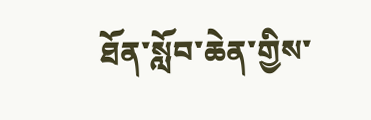ཐོན་སློབ་ཆེན་གྱིས་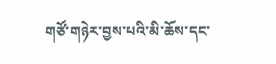གཙོ་གཉེར་བྱས་པའི་མི་ཆོས་དང་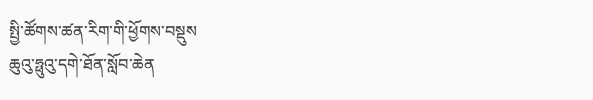སྤྱི་ཚོགས་ཚན་རིག་གི་ཕྱོགས་བསྡུས
ཆུའུ་ཧྥུའུ་དགེ་ཐོན་སློབ་ཆེན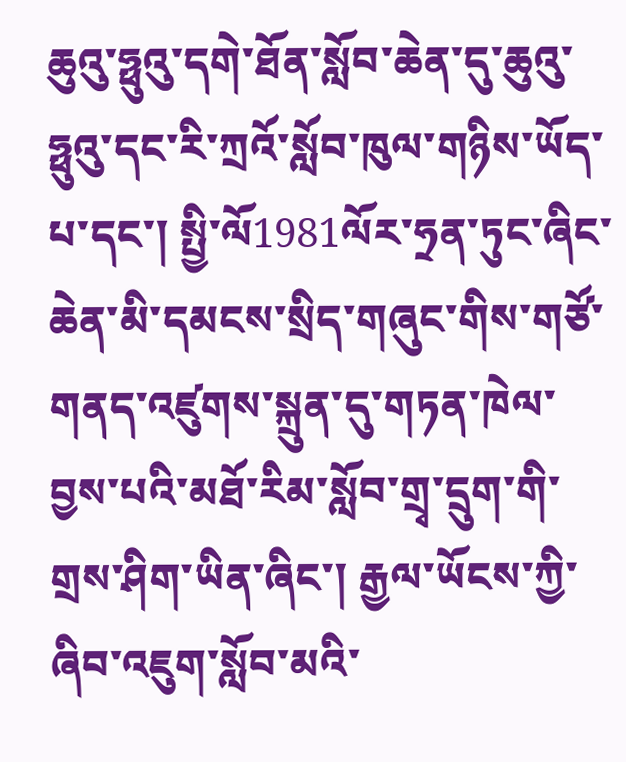ཆུའུ་ཧྥུའུ་དགེ་ཐོན་སློབ་ཆེན་དུ་ཆུའུ་ཧྥུའུ་དང་རི་ཀྲའོ་སློབ་ཁུལ་གཉིས་ཡོད་པ་དང་། སྤྱི་ལོ1981ལོར་ཧྲན་ཏུང་ཞིང་ཆེན་མི་དམངས་སྲིད་གཞུང་གིས་གཙོ་གནད་འཛུགས་སྐྲུན་དུ་གཏན་ཁེལ་བྱས་པའི་མཐོ་རིམ་སློབ་གྲྭ་དྲུག་གི་གྲས་ཤིག་ཡིན་ཞིང་། རྒྱལ་ཡོངས་ཀྱི་ཞིབ་འཇུག་སློབ་མའི་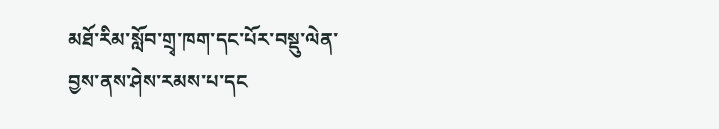མཐོ་རིམ་སློབ་གྲྭ་ཁག་དང་པོར་བསྡུ་ལེན་བྱས་ནས་ཤེས་རམས་པ་དང